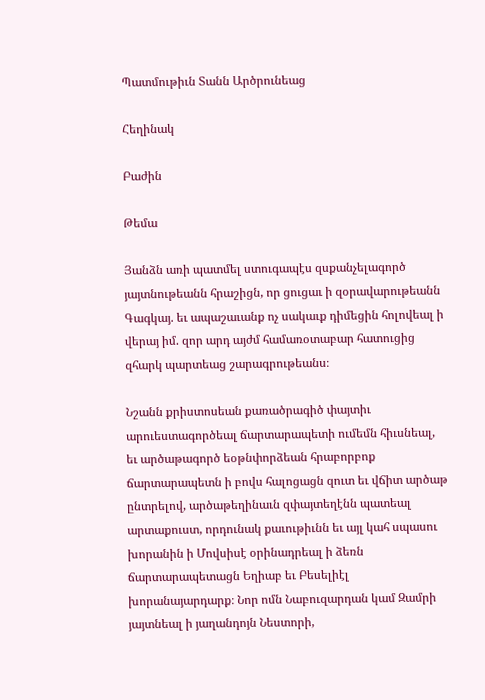Պատմութիւն Տանն Արծրունեաց

Հեղինակ

Բաժին

Թեմա

Յանձն առի պատմել ստուգապէս զսքանչելագործ յայտնութեանն հրաշիցն, որ ցուցաւ ի զօրավարութեանն Գագկայ. եւ ապաշաւանք ոչ սակաւք դիմեցին հոլովեալ ի վերայ իմ. զոր արդ այժմ համառօտաբար հատուցից զհարկ պարտեաց շարագրութեանս։

Նշանն քրիստոսեան քառածրագիծ փայտիւ արուեստագործեալ ճարտարապետի ումեմն հիւսնեալ, եւ արծաթագործ եօթնփորձեան հրաբորբոք ճարտարապետն ի բովս հալոցացն զուտ եւ վճիտ արծաթ ընտրելով, արծաթեղինաւն զփայտեղէնն պատեալ արտաքուստ, որդունակ քաւութիւնն եւ այլ կահ սպասու խորանին ի Մովսիսէ օրինադրեալ ի ձեռն ճարտարապետացն Եղիաբ եւ Բեսելիէլ խորանայարդարք։ Նոր ոմն Նաբուզարդան կամ Զամրի յայտնեալ ի յաղանդոյն Նեստորի,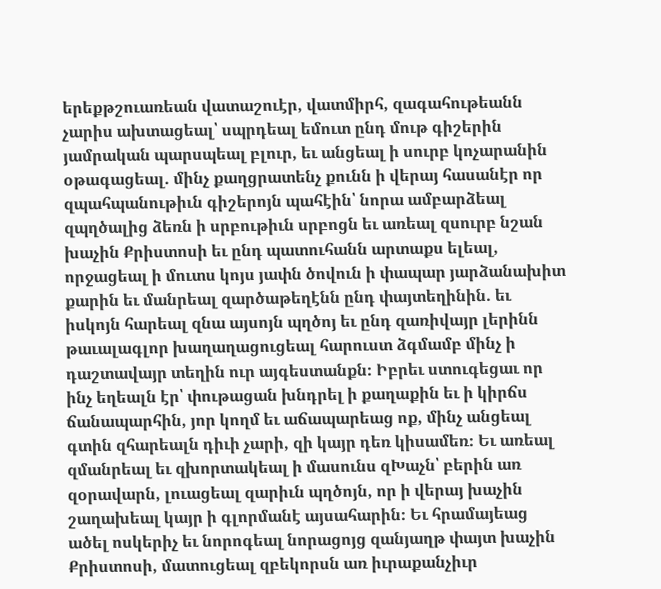երեքթշուառեան վատաշուէր, վատմիրհ, զագահութեանն չարիս ախտացեալ՝ սպրդեալ եմուտ ընդ մութ գիշերին յամրական պարսպեալ բլուր, եւ անցեալ ի սուրբ կոչարանին օթագացեալ. մինչ քաղցրատենչ քունն ի վերայ հասանէր որ զպահպանութիւն գիշերոյն պահէին՝ նորա ամբարձեալ զպղծալից ձեռն ի սրբութիւն սրբոցն եւ առեալ զսուրբ նշան խաչին Քրիստոսի եւ ընդ պատուհանն արտաքս ելեալ, որջացեալ ի մուտս կոյս յափն ծովուն ի փապար յարձանախիտ քարին եւ մանրեալ զարծաթեղէնն ընդ փայտեղինին. եւ իսկոյն հարեալ զնա այսոյն պղծոյ եւ ընդ զառիվայր լերինն թաւալագլոր խաղաղացուցեալ հարուստ ձգմամբ մինչ ի դաշտավայր տեղին ուր այգեստանքն։ Իբրեւ ստուգեցաւ որ ինչ եղեալն էր՝ փութացան խնդրել ի քաղաքին եւ ի կիրճս ճանապարհին, յոր կողմ եւ աճապարեաց ոք, մինչ անցեալ գտին զհարեալն դիւի չարի, զի կայր դեռ կիսամեռ։ Եւ առեալ զմանրեալ եւ զխորտակեալ ի մասունս զԽաչն՝ բերին առ զօրավարն, լուացեալ զարիւն պղծոյն, որ ի վերայ խաչին շաղախեալ կայր ի գլորմանէ այսահարին։ Եւ հրամայեաց ածել ոսկերիչ եւ նորոգեալ նորացոյց զանյաղթ փայտ խաչին Քրիստոսի, մատուցեալ զբեկորսն առ իւրաքանչիւր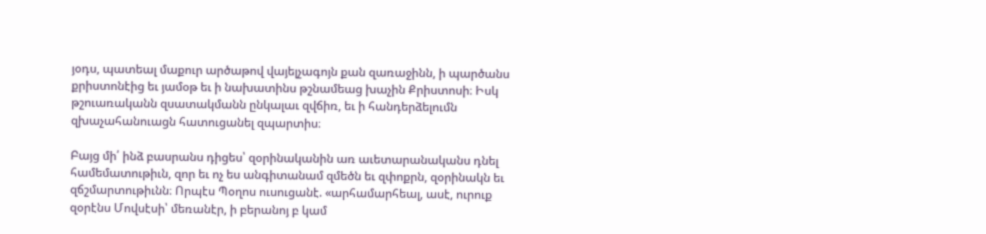յօդս, պատեալ մաքուր արծաթով վայելչագոյն քան զառաջինն, ի պարծանս քրիստոնէից եւ յամօթ եւ ի նախատինս թշնամեաց խաչին Քրիստոսի։ Իսկ թշուառականն զսատակմանն ընկալաւ զվճիռ, եւ ի հանդերձելումն զխաչահանուացն հատուցանել զպարտիս։

Բայց մի՛ ինձ բասրանս դիցես՝ զօրինականին առ աւետարանականս դնել համեմատութիւն, զոր եւ ոչ ես անգիտանամ զմեծն եւ զփոքրն, զօրինակն եւ զճշմարտութիւնն։ Որպէս Պօղոս ուսուցանէ. «արհամարհեալ, ասէ, ուրուք զօրէնս Մովսէսի՝ մեռանէր, ի բերանոյ բ կամ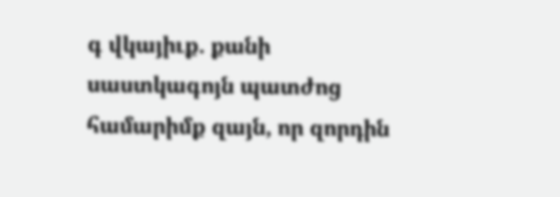գ վկայիւք. քանի սաստկագոյն պատժոց համարիմք զայն, որ զորդին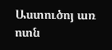Աստուծոյ առ ոտն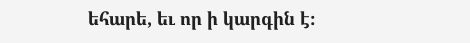եհարե, եւ որ ի կարգին է։